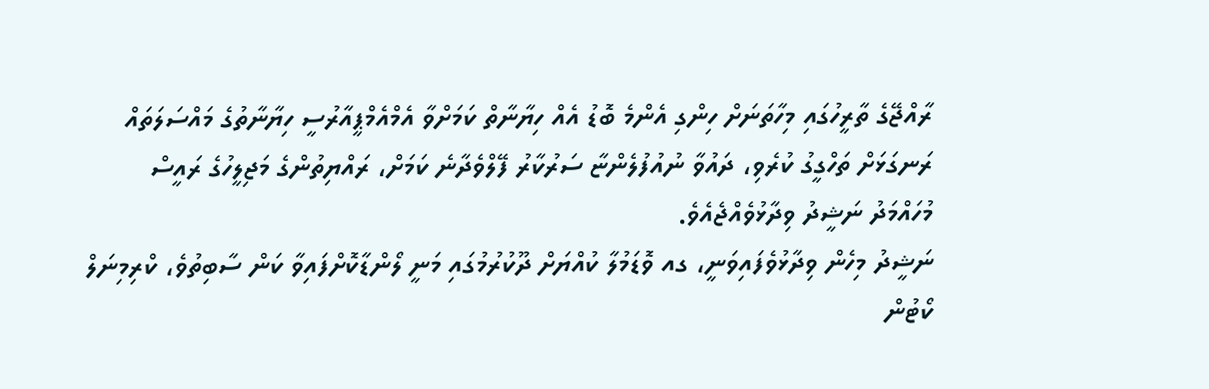ރާއްޖޭގެ ތާރީހުގައި މިހާތަނަށް ހިންގި އެންމެ ބޮޑު އެއް ހިޔާނާތް ކަމަށްވާ އެމްއެމްޕީއާރުސީ ހިޔާނާތުގެ މައްސަލަތައް ރަނގަޅަށް ތަހްގީގު ކުރެވި، ދައުވާ ނުއުފުލެންޏާ ސަރުކާރު ފޭލްވެދާނެ ކަމަށް، ރައްޔިތުންގެ މަޖިލީހުގެ ރައީސް މުހައްމަދު ނަޝީދު ވިދާޅުވެއްޖެއެވެ.
ނަޝީދު މިހެން ވިދާޅުވެފައިވަނީ، ގއ ވޮޑަމުލާ ކުއްޔަށް ދޫކުރުމުގައި މަނީ ލޯންޑާކޮށްފައިވާ ކަން ސާބިތުވެ، ކްރިމިނަލް ކޯޓުން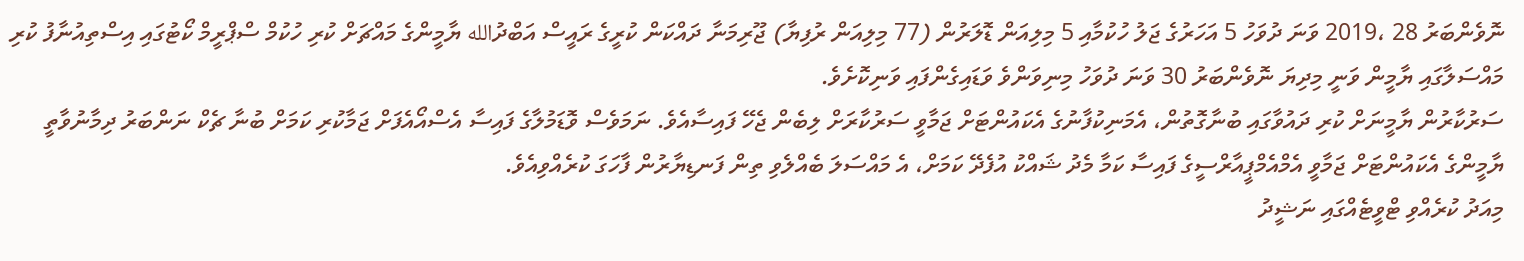ނޮވެންބަރު 28 ،2019 ވަނަ ދުވަހު 5 އަހަރުގެ ޖަލު ހުކުމާއި 5 މިލިއަން ޑޮލަރުން (77 މިލިއަން ރުފިޔާ) ޖޫރިމަނާ ދައްކަން ކުރީގެ ރައީސް އަބްދުالله ޔާމީންގެ މައްޗަށް ކުރި ހުކުމް ސްޕްރީމް ކޯޓުގައި އިސްތިއުނާފު ކުރި މައްސަލާގައި ޔާމީން ވަނީ މިދިޔަ ނޮވެންބަރު 30 ވަނަ ދުވަހު މިނިވަންވެ ވަޑައިގެންފައި ވަނިކޮށެވެ.
ސަރުކާރުން ޔާމީނަށް ކުރި ދައުވާގައި ބުނާގޮތުން، އެމަނިކުފާނުގެ އެކައުންޓަށް ޖަމާވީ ސަރުކާރަށް ލިބެން ޖެހޭ ފައިސާއެވެ. ނަމަވެސް ވޮޑަމުލާގެ ފައިސާ އެސްއޯއެފަށް ޖަމާކުރި ކަމަށް ބުނާ ޗެކް ނަންބަރު ދިމާނުވާތީ ޔާމީންގެ އެކައުންޓަށް ޖަމާވީ އެމްއެމްޕީއާރްސީގެ ފައިސާ ކަމާ މެދު ޝައްކު އުފެދޭ ކަމަށް، އެ މައްސަލަ ބެއްލެވި ތިން ފަނޑިޔާރުން ފާހަގަ ކުރެއްވިއެވެ.
މިއަދު ކުރެއްވި ޓްވީޓެއްގައި ނަޝީދު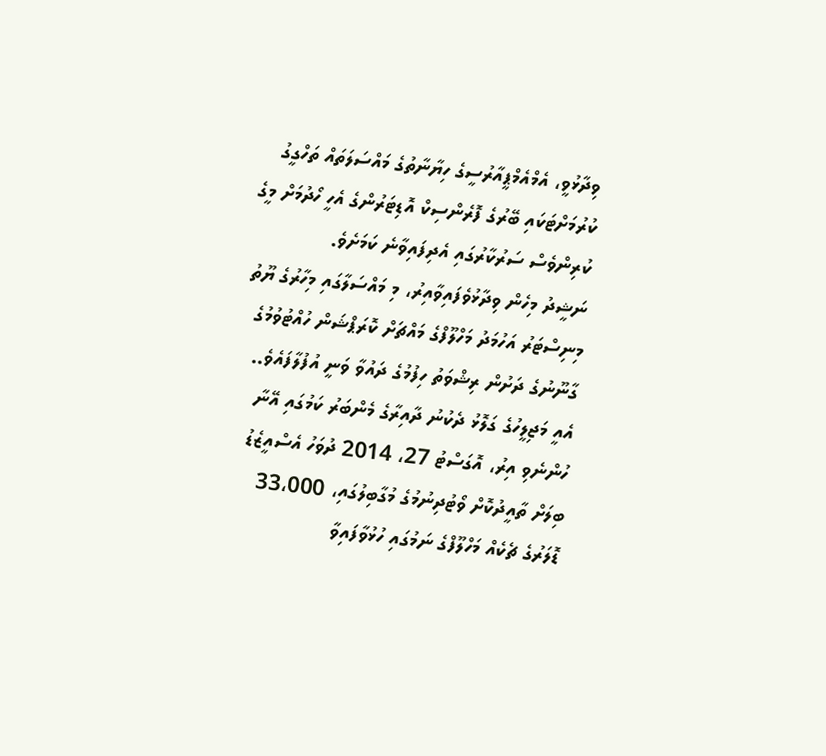ވިދާޅުވީ، އެމްއެމްޕީއާރުސީގެ ހިޔާނާތުގެ މައްސަލަތައް ތަހްގީގު ކުރުމަށްޓަކައި ބޭރުގެ ފޮރެންސިކް އޮޑިޓަރުންގެ އެހީ ހޯދުމަށް މީގެ ކުރިންވެސް ސަރުކާރުގައި އެދިފައިވާނެ ކަމަށެވެ.
ނަޝީދު މިހެން ވިދާޅުވެފައިވާއިރު، މި މައްސަލާގައި މިހާރުގެ ޔޫތު މިނިސްޓަރު އަހުމަދު މަހްލޫފްގެ މައްޗަށް ކޮރަޕްޝަން ހުއްޓުވުމުގެ ގާނޫނުގެ ދަށުން ރިޝްވަތު ހިފުމުގެ ދައުވާ ވަނީ އުފުލާފައެވެ.. އެއީ މަޖިލީހުގެ ގަލޮޅު ދެކުނު ދާއިރާގެ މެންބަރު ކަމުގައި އޭނާ ހުންނެވި އިރު، އޮގަސްޓު 27، 2014 ދުވަހު އެސްއީޒެޑު ބިލަށް ތާއީދުކޮށް ވޯޓުދިނުމުގެ މުގާބިލުގައި، 33،000 ޑޮލަރުގެ ޗެކެއް މަހްލޫފްގެ ނަމުގައި ހުޅުވާފައިވާ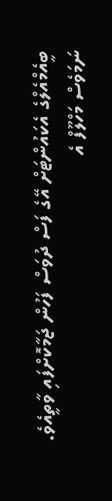ބީއެމްއެލްގެ އެކައުންޓަށް އޭގެ ފަސް ދުވަސް ފަހުން ޖަމާކޮށްފައި ވާތީއެވެ. ނަމަވެސް މަހްލޫފް އެ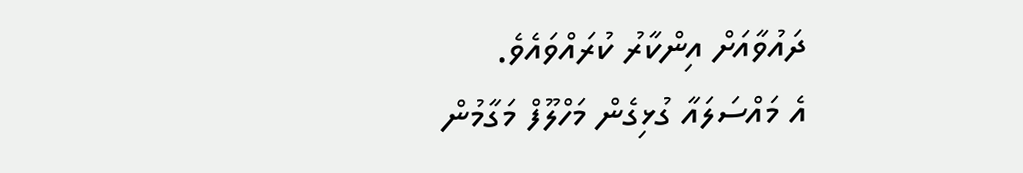ދައުވާއަށް އިންކާރު ކުރައްވައެވެ.
އެ މައްސަލައާ ގުޅިގެން މަހްލޫފް މަގާމުން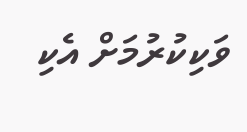ވަކިކުރުމަށް އެކި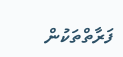ފަރާތްތަކުން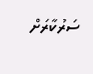ސަރުކާރަށް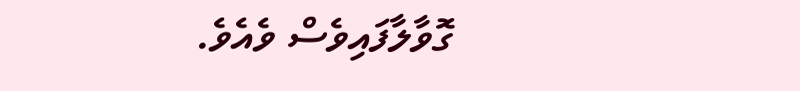ގޮވާލާފައިވެސް ވެއެވެ.